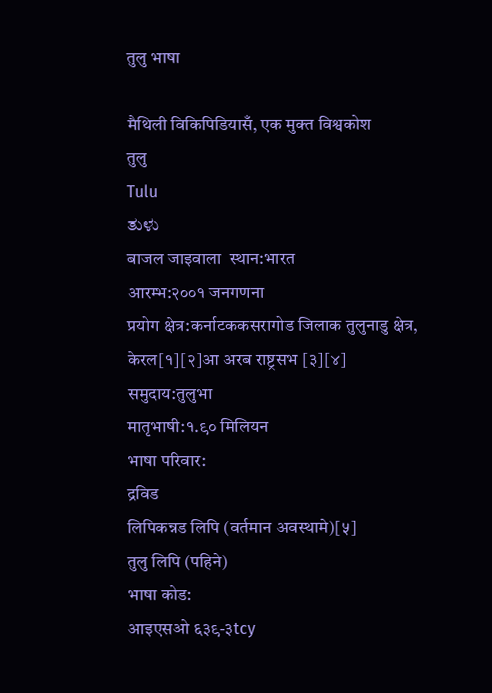तुलु भाषा

मैथिली विकिपिडियासँ, एक मुक्त विश्वकोश
तुलु
Tulu
ತುಳು
बाजल जाइवाला  स्थान:भारत
आरम्भ:२००१ जनगणना
प्रयोग क्षेत्र:कर्नाटककसरागोड जिलाक तुलुनाडु क्षेत्र, केरल[१][२]आ अरब राष्ट्रसभ [३][४]
समुदाय:तुलुभा
मातृभाषी:१.९० मिलियन
भाषा परिवार:
द्रविड
लिपिकन्नड लिपि (वर्तमान अवस्थामे)[५]
तुलु लिपि (पहिने)
भाषा कोड:
आइएसओ ६३९-३tcy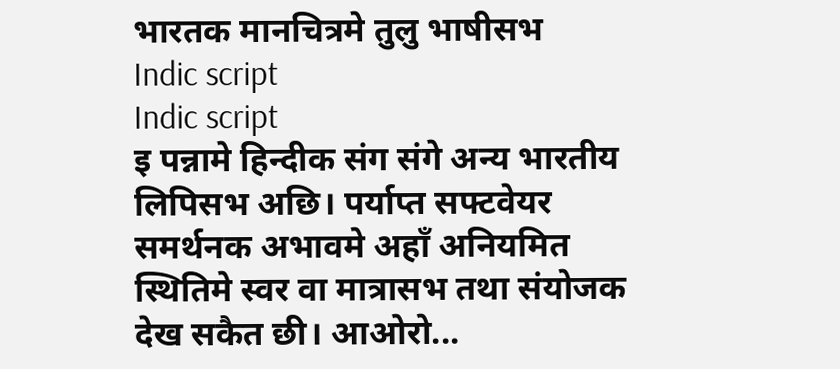भारतक मानचित्रमे तुलु भाषीसभ
Indic script
Indic script
इ पन्नामे हिन्दीक संग संगे अन्य भारतीय लिपिसभ अछि। पर्याप्त सफ्टवेयर समर्थनक अभावमे अहाँ अनियमित स्थितिमे स्वर वा मात्रासभ तथा संयोजक देख सकैत छी। आओरो...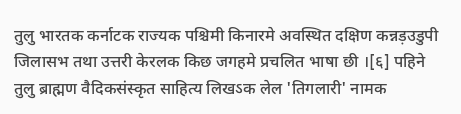तुलु भारतक कर्नाटक राज्यक पश्चिमी किनारमे अवस्थित दक्षिण कन्नड़उडुपी जिलासभ तथा उत्तरी केरलक किछ जगहमे प्रचलित भाषा छी ।[६] पहिने तुलु ब्राह्मण वैदिकसंस्कृत साहित्य लिखऽक लेल 'तिगलारी' नामक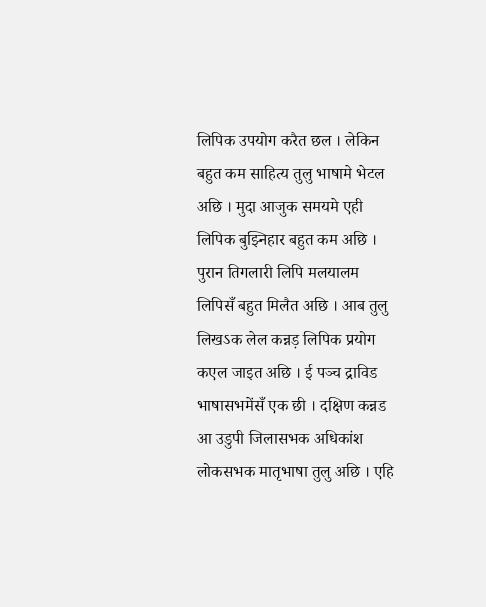लिपिक उपयोग करैत छल । लेकिन बहुत कम साहित्य तुलु भाषामे भेटल अछि । मुदा आजुक समयमे एही लिपिक बुझ्निहार बहुत कम अछि । पुरान तिगलारी लिपि मलयालम लिपिसँ बहुत मिलैत अछि । आब तुलु लिखऽक लेल कन्नड़ लिपिक प्रयोग कएल जाइत अछि । ई पञ्च द्राविड भाषासभमेंसँ एक छी । दक्षिण कन्नड आ उडुपी जिलासभक अधिकांश लोकसभक मातृभाषा तुलु अछि । एहि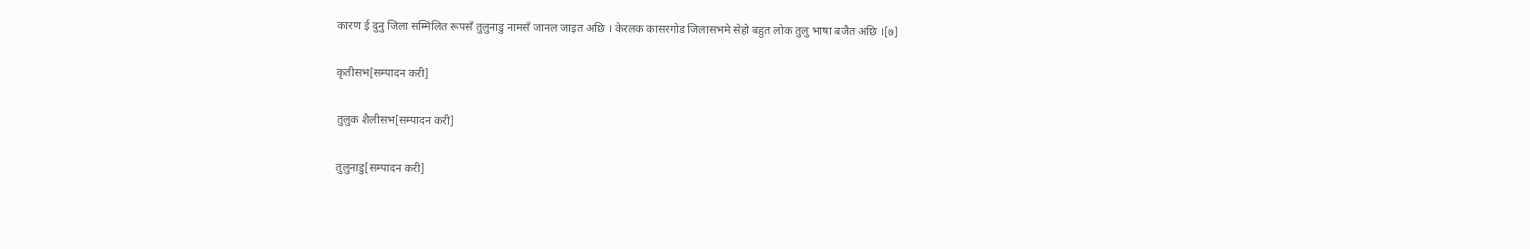कारण ई दुनु जिला सम्मिलित रूपसँ तुलुनाडु नामसँ जानल जाइत अछि । केरलक कासरगोड जिलासभमे सेहो बहुत लोक तुलु भाषा बजैत अछि ।[७]

कृतीसभ[सम्पादन करी]

तुलुक शैलीसभ[सम्पादन करी]

तुलुनाडु[सम्पादन करी]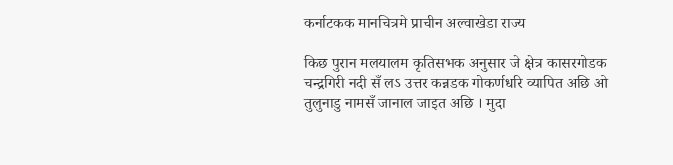कर्नाटकक मानचित्रमे प्राचीन अल्वाखेडा राज्य

किछ पुरान मलयालम कृतिसभक अनुसार जे क्षेत्र कासरगोडक चन्द्रगिरी नदी सँ लऽ उत्तर कन्नडक गोकर्णधरि व्यापित अछि ओ तुलुनाडु नामसँ जानाल जाइत अछि । मुदा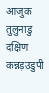आजुक तुलुनाडु दक्षिण कन्नड़उडुपी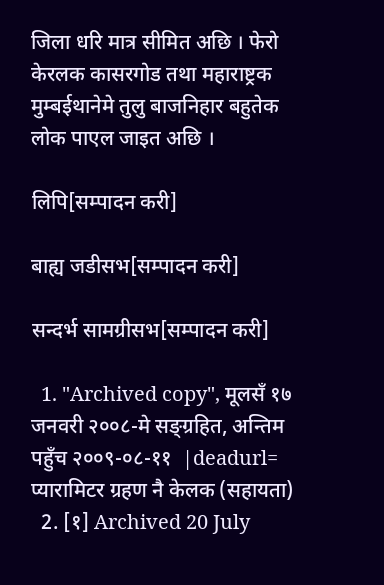जिला धरि मात्र सीमित अछि । फेरो केरलक कासरगोड तथा महाराष्ट्रक मुम्बईथानेमे तुलु बाजनिहार बहुतेक लोक पाएल जाइत अछि ।

लिपि[सम्पादन करी]

बाह्य जडीसभ[सम्पादन करी]

सन्दर्भ सामग्रीसभ[सम्पादन करी]

  1. "Archived copy", मूलसँ १७ जनवरी २००८-मे सङ्ग्रहित, अन्तिम पहुँच २००९-०८-११  |deadurl= प्यारामिटर ग्रहण नै केलक (सहायता)
  2. [१] Archived 20 July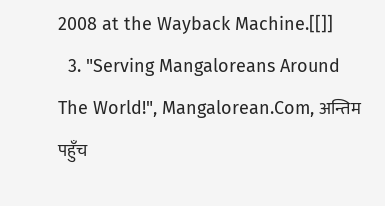2008 at the Wayback Machine.[[]]
  3. "Serving Mangaloreans Around The World!", Mangalorean.Com, अन्तिम पहुँच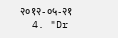२०१२-०५-२१
  4. "Dr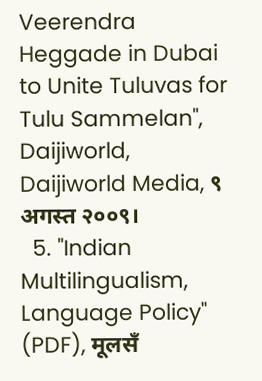Veerendra Heggade in Dubai to Unite Tuluvas for Tulu Sammelan", Daijiworld, Daijiworld Media, ९ अगस्त २००९।
  5. "Indian Multilingualism, Language Policy" (PDF), मूलसँ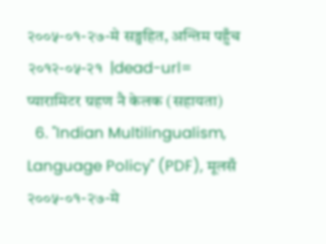२००५-०१-२७-मे सङ्ग्रहित, अन्तिम पहुँच २०१२-०५-२१  |dead-url= प्यारामिटर ग्रहण नै केलक (सहायता)
  6. "Indian Multilingualism, Language Policy" (PDF), मूलसँ २००५-०१-२७-मे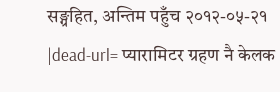सङ्ग्रहित, अन्तिम पहुँच २०१२-०५-२१  |dead-url= प्यारामिटर ग्रहण नै केलक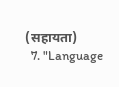(सहायता)
  7. "Language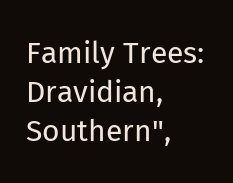Family Trees: Dravidian, Southern",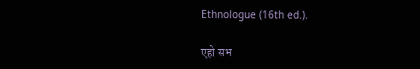Ethnologue (16th ed.).

एहो सभ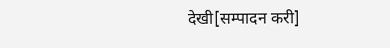देखी[सम्पादन करी]